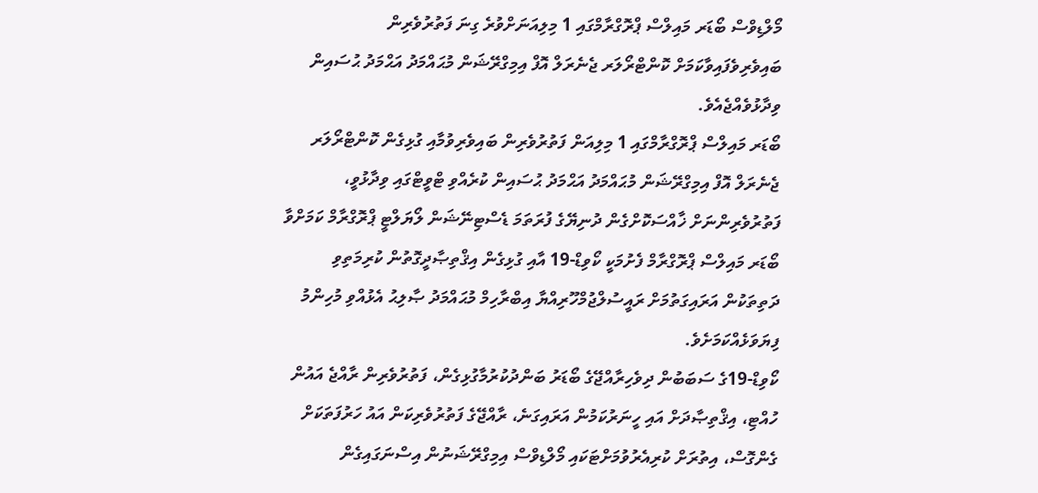މޯލްޑިވްސް ބޯޑަރ މައިލްސް ޕްރޮގްރާމްގައި 1 މިލިއަނަށްވުރެ ގިނަ ފަތުރުވެރިން ބައިވެރިވެފައިވާކަމަށް ކޮންޓްރޯލަރ ޖެނެރަލް އޮފް އިމިގްރޭޝަން މުޙައްމަދު އަޙްމަދު ޙުސައިން ވިދާޅުވެއްޖެއެވެ.
ބޯޑަރ މައިލްސް ޕްރޮގްރާމްގައި 1 މިލިއަން ފަތުރުވެރިން ބައިވެރިވުމާއި ގުޅިގެން ކޮންޓްރޯލަރ ޖެނެރަލް އޮފް އިމިގްރޭޝަން މުޙައްމަދު އަޙްމަދު ޙުސައިން ކުރެއްވި ޓްވީޓްގައި ވިދާޅުވީ، ފަތުރުވެރިންނަށް ޚާއްސަކޮށްގެން ދުނިޔޭގެ ފުރަތަމަ ޑެސްޓިނޭޝަން ލޯޔަލްޓީ ޕްރޮގްރާމް ކަމަށްވާ ބޯޑަރ މައިލްސް ޕްރޮގްރާމް ފެށުމަކީ ކޯވިޑް-19 އާއި ގުޅިގެން އިޤްތިޞާދީގޮތުން ކުރިމަތިވި ދަތިތަކުން އަރައިގަތުމަށް ރައީސުލްޖުމްހޫރިއްޔާ އިބްރާހިމް މުޙައްމަދު ޞާލިޙު އެޅުއްވި މުހިންމު ފިޔަވަޅެއްކަމަށެވެ.
ކޯވިޑް-19ގެ ސަބަބުން ދިވެހިރާއްޖޭގެ ބޯޑަރު ބަންދުކުރުމާގުޅިގެން، ފަތުރުވެރިން ރާއްޖެ އައުން ހުއްޓި، އިޤްތިޞާދަށް އައި ހީނަރުކަމުން އަރައިގަނެ، ރާއްޖޭގެ ފަތުރުވެރިކަން އައު ހަރުފަތަކަށް ގެންގޮސް، އިތުރަށް ކުރިއެރުވުމަށްޓަކައި މޯލްޑިވްސް އިމިގްރޭޝަނުން އިސްނަގައިގެން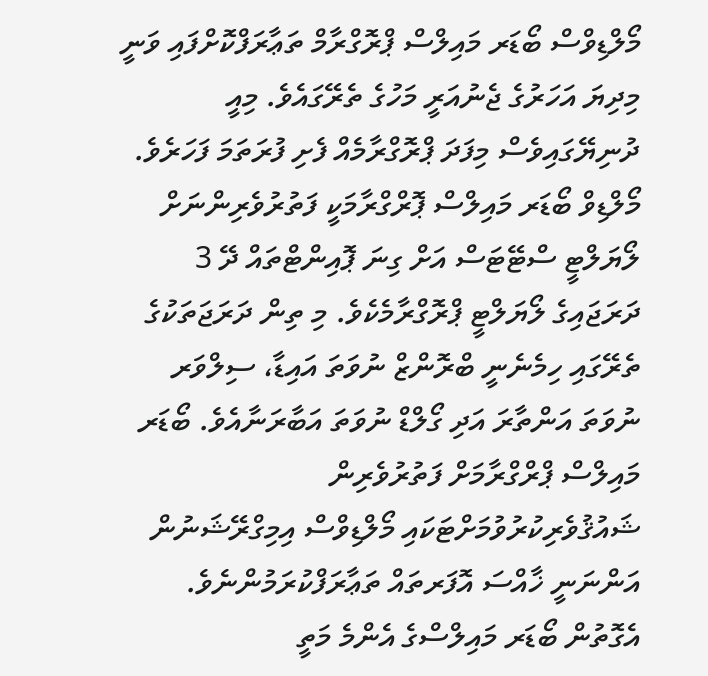މޯލްޑިވްސް ބޯޑަރ މައިލްސް ޕްރޮގްރާމް ތަޢާރަފްކޮށްފައި ވަނީ މިދިޔަ އަހަރުގެ ޖެނުއަރީ މަހުގެ ތެރޭގައެވެ. މިއީ ދުނިޔޭގައިވެސް މިފަދަ ޕްރޮގްރާމެއް ފެށި ފުރަތަމަ ފަހަރެވެ.
މޯލްޑިވް ބޯޑަރ މައިލްސް ޕޮރްގްރާމަކީ ފަތުރުވެރިންނަށް ލޯޔަލްޓީ ސްޓޭޓަސް އަށް ގިނަ ޕޮއިންޓްތައް ދޭ 3 ދަރަޖައިގެ ލޯޔަލްޓީ ޕްރޮގްރާމެކެވެ. މި ތިން ދަރަޖަތަކުގެ ތެރޭގައި ހިމެނެނީ ބްރޮންޒް ނުވަތަ އައިޑާ، ސިލްވަރ ނުވަތަ އަންތާރަ އަދި ގޯލްޑް ނުވަތަ އަބާރަނާއެވެ. ބޯޑަރ މައިލްސް ޕްރްގްރާމަށް ފަތުރުވެރިން ޝައުޤުވެރިކުރުވުމަށްޓަކައި މޯލްޑިވްސް އިމިގްރޭޝަނުން އަންނަނީ ޚާއްސަ އޮފަރތައް ތަޢާރަފްކުރަމުންނެވެ.
އެގޮތުން ބޯޑަރ މައިލްސްގެ އެންމެ މަތީ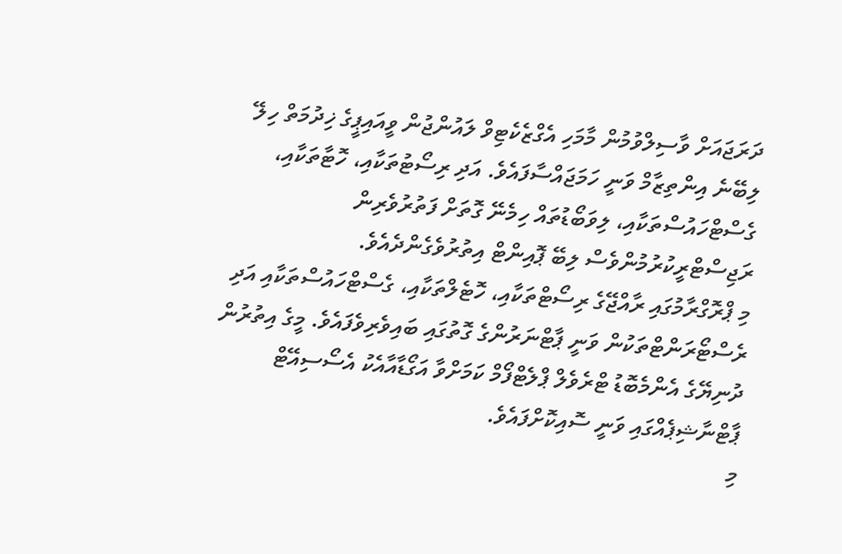ދަރަޖައަށް ވާސިލްވުމުން މާމަހި އެގްޒެކެޓިވް ލައުންޖުން ވީއައިޕީގެ ޚިދުމަތް ހިލޭ ލިބޭނެ އިންތިޒާމް ވަނީ ހަމަޖައްސާފައެވެ. އަދި ރިސޯޓުތަކާއި، ހޮޓާތަކާއި، ގެސްޓްހައުސްތަކާއި، ލިވަބޯޑުތައް ހިމެނޭ ގޮތަށް ފަތުރުވެރިން ރަޖިސްޓްރީކުރުމުންވެސް ލިބޭ ޕޮއިންޓް އިތުރުވެގެންދެއެވެ.
މި ޕްރޮގްރާމުގައި ރާއްޖޭގެ ރިސޯޓްތަކާއި، ހޮޓެލްތަކާއި، ގެސްޓްހައުސްތަކާއި އަދި ރެސްޓޯރަންޓްތަކުން ވަނީ ޕާޓްނަރުންގެ ގޮތުގައި ބައިވެރިވެފައެވެ. މީގެ އިތުރުން ދުނިޔޭގެ އެންމެބޮޑު ޓްރެވެލް ޕްލެޓްފޯމް ކަމަށްވާ އަގޯޑާއާއެކު އެސޯސިއޭޓް ޕާޓްނާޝިޕެއްގައި ވަނީ ސޮއިކޮށްފައެވެ.
މި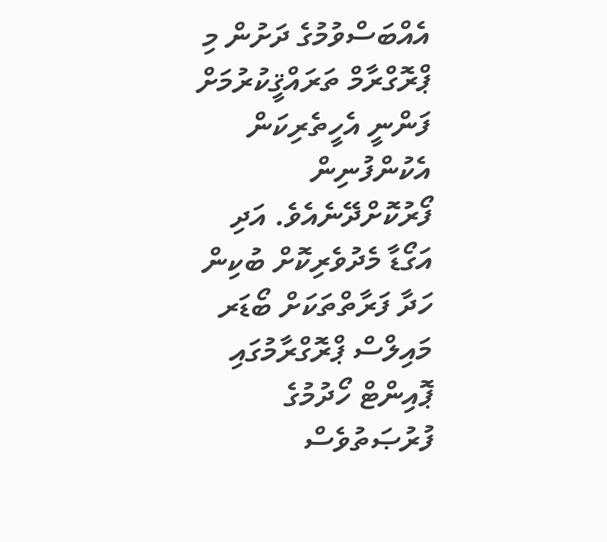އެއްބަސްވުމުގެ ދަށުން މި ޕްރޮގްރާމް ތަރައްޤީކުރުމަށް ފަންނީ އެހީތެރިކަން އެކުންފުނިން ފޯރުކޮށްދޭނެއެވެ. އަދި އަގޯޑާ މެދުވެރިކޮށް ބުކިން ހަދާ ފަރާތްތަކަށް ބޯޑަރ މައިލްސް ޕްރޮގްރާމުގައި ޕޮއިންޓް ހޯދުމުގެ ފުރުޞަތުވެސް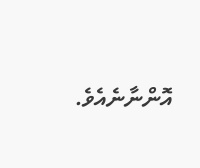އޮންނާނެއެވެ.